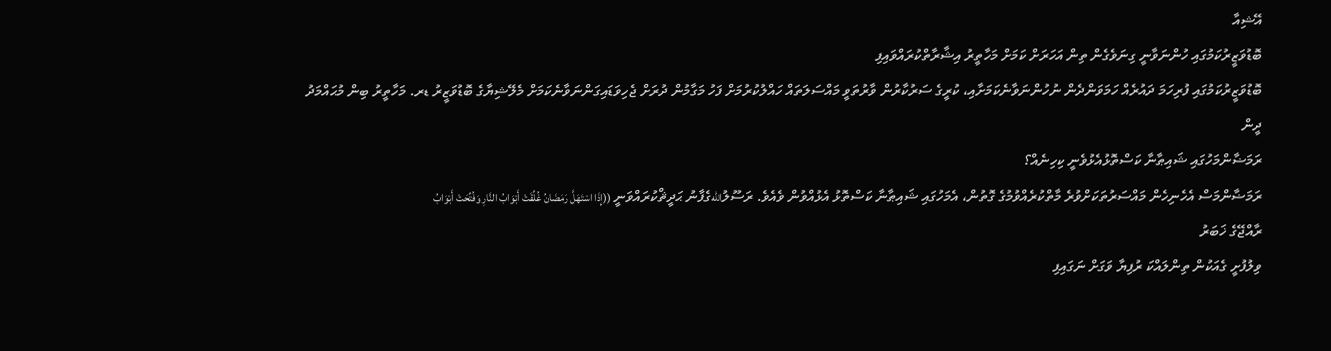އޭޝިއާ
ބޮޑުވަޒީރުކަމުގައި ހުންނަވާނީ ގިނަވެގެން ތިން އަހަރަށް ކަމަށް މަހާތީރު އިޝާރާތްކުރައްވައިފި
ބޮޑުވަޒީރުކަމުގައި ފުރިހަމަ ދައުރެއް ހަމަވަންދެން ނުހުންނަވާނެކަމަށާއި، ކުރީގެ ސަރުކާރުން ވާރުތަވީ މައްސަލަތައް ހައްލުކުރުމަށް ފަހު މަގާމުން ދުރަށް ޖެހިވަޑައިގަންނަވާނެކަމަށް މެލޭޝިޔާގެ ބޮޑުވަޒީރު ޑރ. މަހާތީރު ބިން މުޙައްމަދު
ދީން
ރަމަޟާންމަހުގައި ޝައިޠާނާ ކަސްތޮޅުއެޅުވެނީ ކިހިނެއް؟
ރަމަޟާންމަސް އެހެނިހެން މައްސަރުތަކަށްވުރެ މާތްކުރެއްވުމުގެ ގޮތުން، އެމަހުގައި ޝައިޠާނާ ކަސްތޮޅު އެޅުއްވުން ވެއެވެ. ރަސޫލުاللهގެފާނު ޙަދީޘްކުރައްވަނީ ((إِذَا اسْتَهَلَّ رَمَضَانُ غُلِّقَتْ أَبْوَابُ النَّارِ وَفُتِّحَتْ أَبْوَابُ
ރާއްޖޭގެ ޚަބަރު
ވިލުފުށީ ގެއަކުން ތިންލައްކަ ރުފިޔާ ވަގަށް ނަގައިފި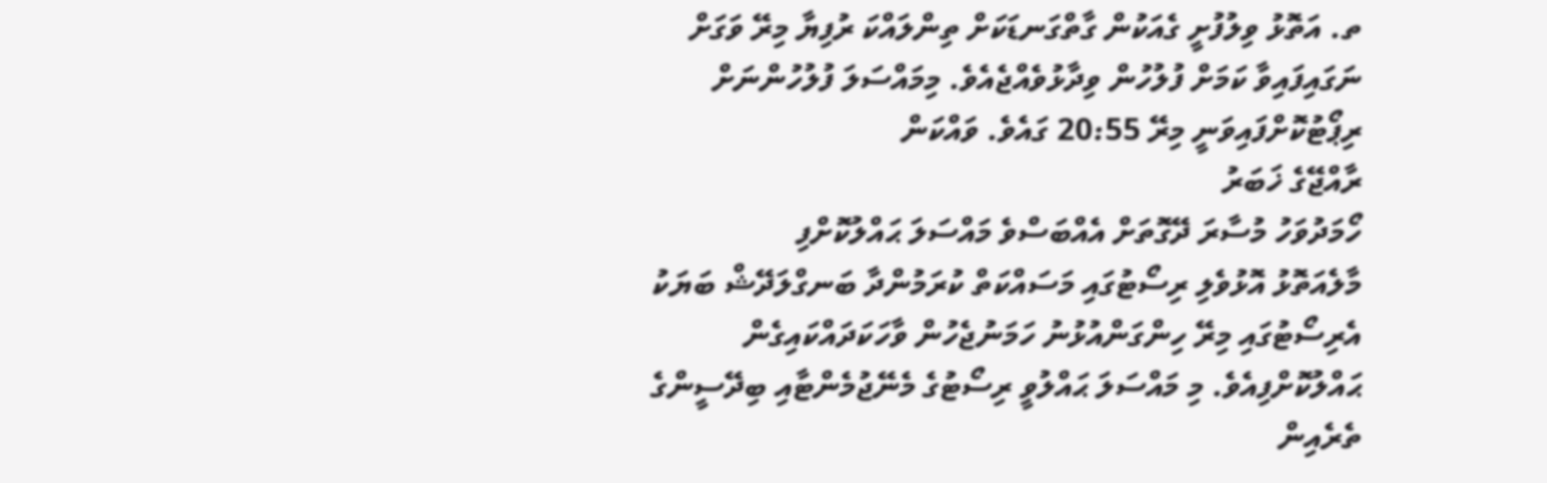ތ. އަތޮޅު ވިލުފުށީ ގެއަކުން ގާތްގަނޑަކަށް ތިންލައްކަ ރުފިޔާ މިރޭ ވަގަށް ނަގައިފައިވާ ކަމަށް ފުލުހުން ވިދާޅުވެއްޖެއެވެ. މިމައްސަލަ ފުލުހުންނަށް ރިޕޯޓުކޮށްފައިވަނީ މިރޭ 20:55 ގައެވެ. ވައްކަން
ރާއްޖޭގެ ޚަބަރު
ހޯމަދުވަހު މުސާރަ ދޭގޮތަށް އެއްބަސްވެ މައްސަލަ ޙައްލުކޮށްފި
މާލެއަތޮޅު އޮޅުވެލި ރިސޯޓުގައި މަސައްކަތް ކުރަމުންދާ ބަނގްލަދޭޝް ބަޔަކު އެރިސޯޓުގައި މިރޭ ހިންގަންއުޅުނު ހަމަނުޖެހުން ވާހަކަދައްކައިގެން ޙައްލުކޮށްފިއެވެ. މި މައްސަލަ ޙައްލުވީ ރިސޯޓުގެ މެނޭޖުމެންޓާއި ބިދޭސީންގެ ތެރެއިން